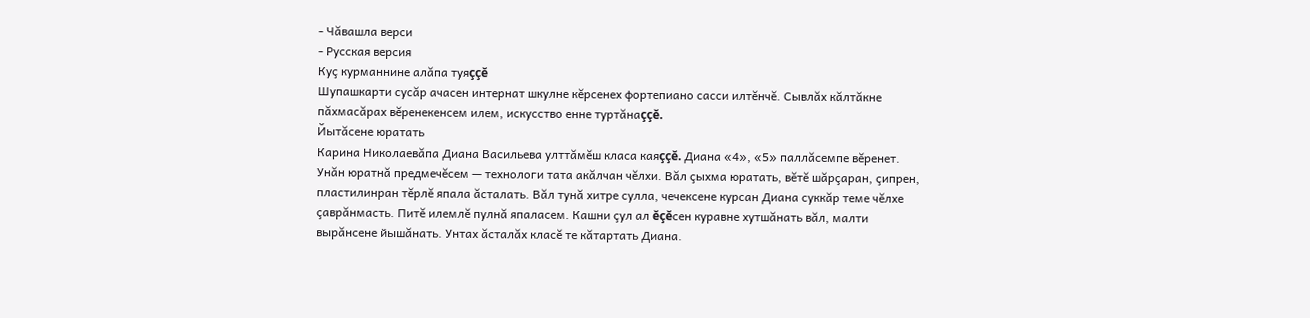- Чăвашла верси
- Русская версия
Куç курманнине алăпа туяççĕ
Шупашкарти сусăр ачасен интернат шкулне кĕрсенех фортепиано сасси илтĕнчĕ. Сывлăх кăлтăкне пăхмасăрах вĕренекенсем илем, искусство енне туртăнаççĕ.
Йытăсене юратать
Карина Николаевăпа Диана Васильева улттăмĕш класа каяççĕ. Диана «4», «5» паллăсемпе вĕренет. Унăн юратнă предмечĕсем — технологи тата акăлчан чĕлхи. Вăл çыхма юратать, вĕтĕ шăрçаран, çипрен, пластилинран тĕрлĕ япала ăсталать. Вăл тунă хитре сулла, чечексене курсан Диана суккăр теме чĕлхе çаврăнмасть. Питĕ илемлĕ пулнă япаласем. Кашни çул ал ĕçĕсен куравне хутшăнать вăл, малти вырăнсене йышăнать. Унтах ăсталăх класĕ те кăтартать Диана.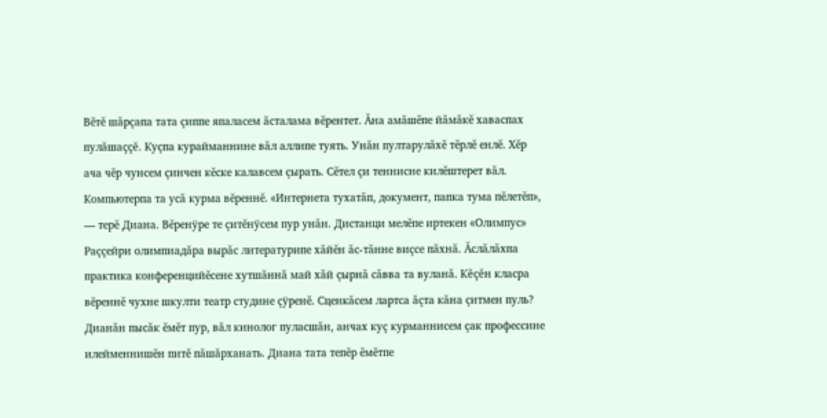Вĕтĕ шăрçапа тата çиппе япаласем ăсталама вĕрентет. Ăна амăшĕпе йăмăкĕ хаваспах пулăшаççĕ. Куçпа курайманнине вăл аллипе туять. Унăн пултарулăхĕ тĕрлĕ енлĕ. Хĕр ача чĕр чунсем çинчен кĕске калавсем çырать. Сĕтел çи теннисне килĕштерет вăл. Компьютерпа та усă курма вĕреннĕ. «Интернета тухатăп, документ, папка тума пĕлетĕп», — терĕ Диана. Вĕренÿре те çитĕнÿсем пур унăн. Дистанци мелĕпе иртекен «Олимпус» Раççейри олимпиадăра вырăс литературипе хăйĕн ăс-тăнне виçсе пăхнă. Ăслăлăхпа практика конференцийĕсене хутшăннă май хăй çырнă сăвва та вуланă. Кĕçĕн класра вĕреннĕ чухне шкулти театр студине çÿренĕ. Сценкăсем лартса ăçта кăна çитмен пуль? Дианăн пысăк ĕмĕт пур, вăл кинолог пуласшăн, анчах куç курманнисем çак профессине илейменнишĕн питĕ пăшăрханать. Диана тата тепĕр ĕмĕтпе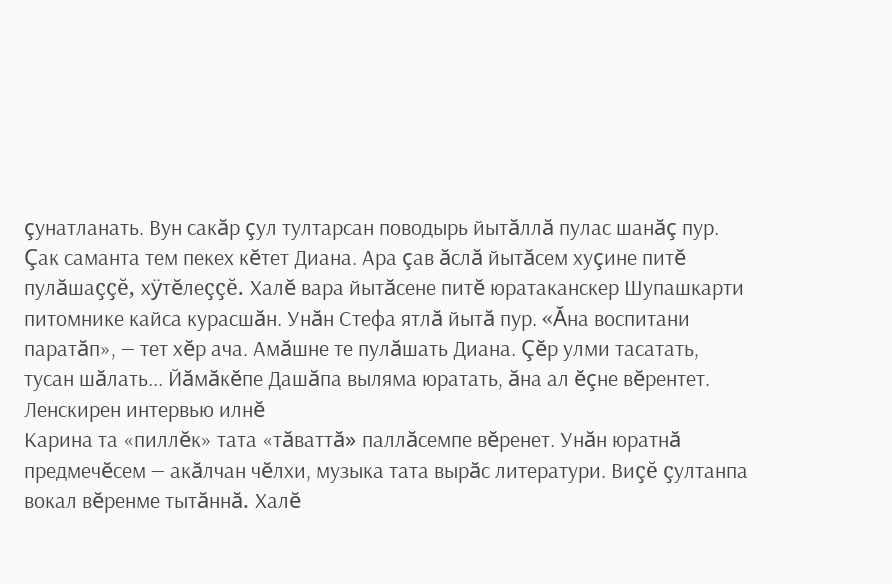çунатланать. Вун сакăр çул тултарсан поводырь йытăллă пулас шанăç пур. Çак саманта тем пекех кĕтет Диана. Ара çав ăслă йытăсем хуçине питĕ пулăшаççĕ, хÿтĕлеççĕ. Халĕ вара йытăсене питĕ юратаканскер Шупашкарти питомнике кайса курасшăн. Унăн Стефа ятлă йытă пур. «Ăна воспитани паратăп», — тет хĕр ача. Амăшне те пулăшать Диана. Çĕр улми тасатать, тусан шăлать... Йăмăкĕпе Дашăпа выляма юратать, ăна ал ĕçне вĕрентет.
Ленскирен интервью илнĕ
Карина та «пиллĕк» тата «тăваттă» паллăсемпе вĕренет. Унăн юратнă предмечĕсем — акăлчан чĕлхи, музыка тата вырăс литератури. Виçĕ çултанпа вокал вĕренме тытăннă. Халĕ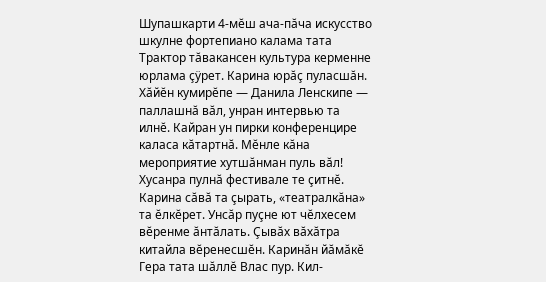Шупашкарти 4-мĕш ача-пăча искусство шкулне фортепиано калама тата Трактор тăвакансен культура керменне юрлама çÿрет. Карина юрăç пуласшăн. Хăйĕн кумирĕпе — Данила Ленскипе — паллашнă вăл, унран интервью та илнĕ. Кайран ун пирки конференцире каласа кăтартнă. Мĕнле кăна мероприятие хутшăнман пуль вăл! Хусанра пулнă фестивале те çитнĕ. Карина сăвă та çырать, «театралкăна» та ĕлкĕрет. Унсăр пуçне ют чĕлхесем вĕренме ăнтăлать. Çывăх вăхăтра китайла вĕренесшĕн. Каринăн йăмăкĕ Гера тата шăллĕ Влас пур. Кил-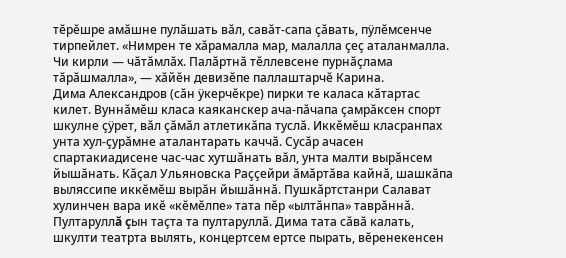тĕрĕшре амăшне пулăшать вăл, савăт-сапа çăвать, пÿлĕмсенче тирпейлет. «Нимрен те хăрамалла мар, малалла çеç аталанмалла. Чи кирли — чăтăмлăх. Палăртнă тĕллевсене пурнăçлама тăрăшмалла», — хăйĕн девизĕпе паллаштарчĕ Карина.
Дима Александров (сăн ÿкерчĕкре) пирки те каласа кăтартас килет. Вуннăмĕш класа каяканскер ача-пăчапа çамрăксен спорт шкулне çÿрет, вăл çăмăл атлетикăпа туслă. Иккĕмĕш класранпах унта хул-çурăмне аталантарать каччă. Сусăр ачасен спартакиадисене час-час хутшăнать вăл, унта малти вырăнсем йышăнать. Кăçал Ульяновска Раççейри ăмăртăва кайнă, шашкăпа выляссипе иккĕмĕш вырăн йышăннă. Пушкăртстанри Салават хулинчен вара икĕ «кĕмĕлпе» тата пĕр «ылтăнпа» таврăннă. Пултаруллă çын таçта та пултаруллă. Дима тата сăвă калать, шкулти театрта вылять, концертсем ертсе пырать, вĕренекенсен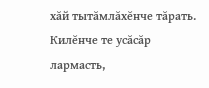хăй тытăмлăхĕнче тăрать. Килĕнче те усăсăр лармасть,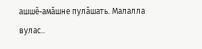ашшĕ-амăшне пулăшать. Малалла вулас..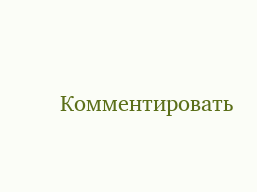Комментировать